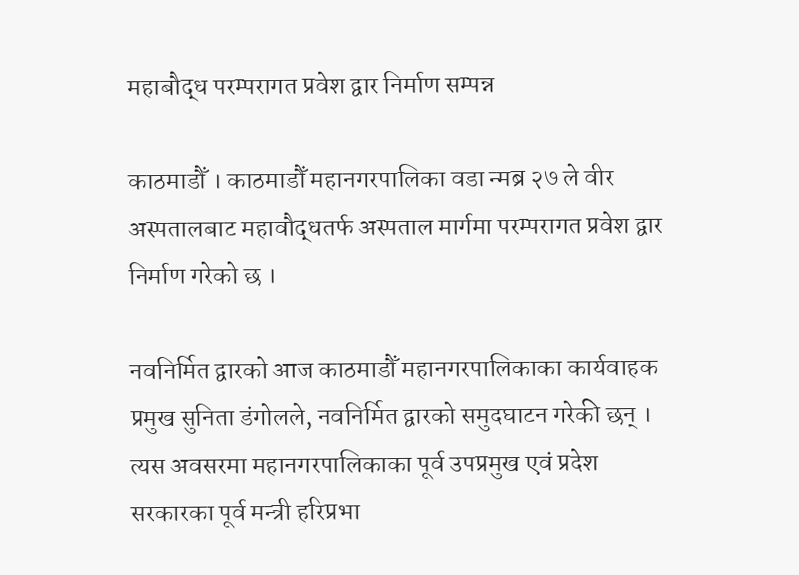महाबौद्ध परम्परागत प्रवेश द्वार निर्माण सम्पन्न

काठमाडौँ । काठमाडौँ महानगरपालिका वडा न्मब्र २७ ले वीर अस्पतालबाट महावौद्धतर्फ अस्पताल मार्गमा परम्परागत प्रवेश द्वार निर्माण गरेको छ ।

नवनिर्मित द्वारको आज काठमाडौँ महानगरपालिकाका कार्यवाहक प्रमुख सुनिता डंगोलले, नवनिर्मित द्वारको समुदघाटन गरेकी छन् । त्यस अवसरमा महानगरपालिकाका पूर्व उपप्रमुख एवं प्रदेश सरकारका पूर्व मन्त्री हरिप्रभा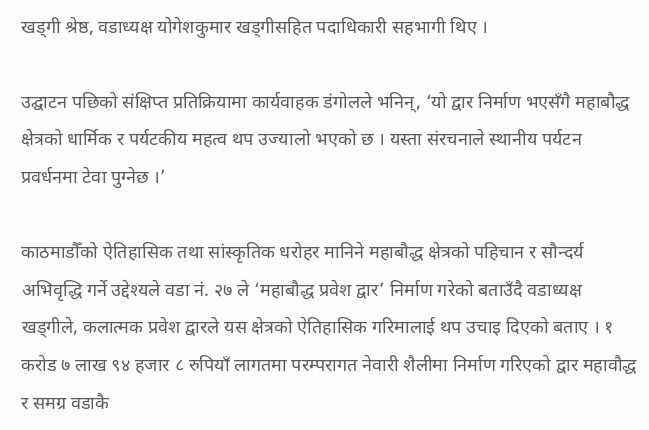खड्गी श्रेष्ठ, वडाध्यक्ष योगेशकुमार खड्गीसहित पदाधिकारी सहभागी थिए ।

उद्घाटन पछिको संक्षिप्त प्रतिक्रियामा कार्यवाहक डंगोलले भनिन्, ‘यो द्वार निर्माण भएसँगै महाबौद्ध क्षेत्रको धार्मिक र पर्यटकीय महत्व थप उज्यालो भएको छ । यस्ता संरचनाले स्थानीय पर्यटन प्रवर्धनमा टेवा पुग्नेछ ।’

काठमाडौँको ऐतिहासिक तथा सांस्कृतिक धरोहर मानिने महाबौद्ध क्षेत्रको पहिचान र सौन्दर्य अभिवृद्धि गर्ने उद्देश्यले वडा नं. २७ ले ‘महाबौद्ध प्रवेश द्वार’ निर्माण गरेको बताउँदै वडाध्यक्ष खड्गीले, कलात्मक प्रवेश द्वारले यस क्षेत्रको ऐतिहासिक गरिमालाई थप उचाइ दिएको बताए । १ करोड ७ लाख ९४ हजार ८ रुपियाँ लागतमा परम्परागत नेवारी शैलीमा निर्माण गरिएको द्वार महावौद्ध र समग्र वडाकै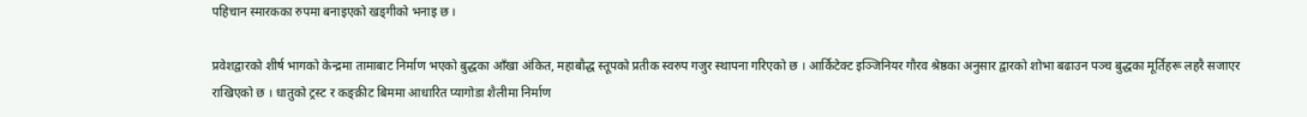पहिचान स्मारकका रुपमा बनाइएको खड्गीको भनाइ छ ।

प्रवेशद्वारको शीर्ष भागको केन्द्रमा तामाबाट निर्माण भएको बुद्धका आँखा अंकित, महाबौद्ध स्तूपको प्रतीक स्वरुप गजुर स्थापना गरिएको छ । आर्किटेक्ट इञ्जिनियर गौरव श्रेष्ठका अनुसार द्वारको शोभा बढाउन पञ्च बुद्धका मूर्तिहरू लहरै सजाएर राखिएको छ । धातुको ट्रस्ट र कङ्क्रीट बिममा आधारित प्यागोडा शैलीमा निर्माण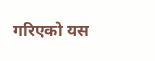गरिएको यस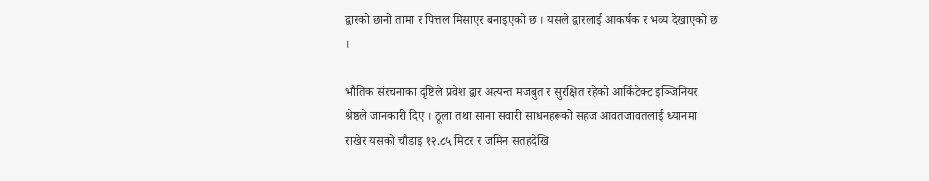द्वारको छानो तामा र पित्तल मिसाएर बनाइएको छ । यसले द्वारलाई आकर्षक र भव्य देखाएको छ ।

भौतिक संरचनाका दृष्टिले प्रवेश द्वार अत्यन्त मजबुत र सुरक्षित रहेको आर्किटेक्ट इञ्जिनियर श्रेष्ठले जानकारी दिए । ठूला तथा साना सवारी साधनहरूको सहज आवतजावतलाई ध्यानमा राखेर यसको चौडाइ १२.८५ मिटर र जमिन सतहदेखि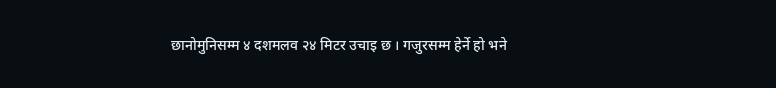छानोमुनिसम्म ४ दशमलव २४ मिटर उचाइ छ । गजुरसम्म हेर्ने हो भने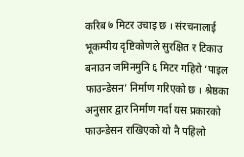करिब ७ मिटर उचाइ छ । संरचनालाई भूकम्पीय दृष्टिकोणले सुरक्षित र टिकाउ बनाउन जमिनमुनि ६ मिटर गहिरो ‘पाइल फाउन्डेसन’ निर्माण गरिएको छ । श्रेष्ठका अनुसार द्वार निर्माण गर्दा यस प्रकारको फाउन्डेसन राखिएको यो नै पहिलो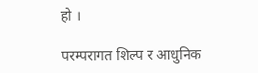हो ।

परम्परागत शिल्प र आधुनिक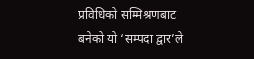प्रविधिको सम्मिश्रणबाट बनेको यो ‘सम्पदा द्वार’ले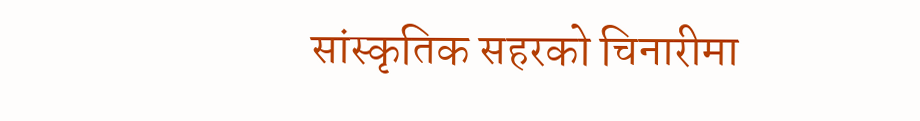सांस्कृतिक सहरको चिनारीमा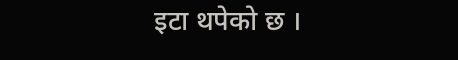इटा थपेको छ ।